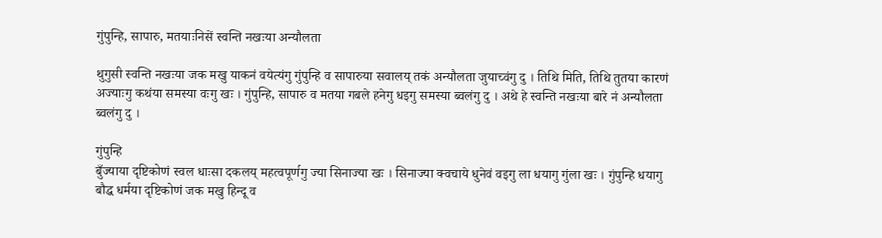गुंपुन्हि, सापारु, मतयाःनिसें स्वन्ति नखःया अन्यौलता

थुगुसी स्वन्ति नखःया जक मखु याकनं वयेत्यंगु गुंपुन्हि व सापारुया सवालय् तकं अन्यौलता जुयाच्वंगु दु । तिथि मिति, तिथि तुतया कारणं अज्याःगु कथंया समस्या वःगु खः । गुंपुन्हि, सापारु व मतया गबले हनेगु धइगु समस्या ब्वलंगु दु । अथे हे स्वन्ति नखःया बारे नं अन्यौलता ब्वलंगु दु ।

गुंपुन्हि
बुँज्याया दृष्टिकोणं स्वल धाःसा दकलय् महत्वपूर्णगु ज्या सिनाज्या खः । सिनाज्या क्वचाये धुनेवं वइगु ला धयागु गुंला खः । गुंपुन्हि धयागु बौद्ध धर्मया दृष्टिकोणं जक मखु हिन्दू व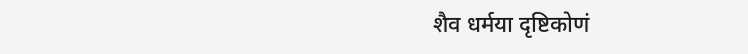शैव धर्मया दृष्टिकोणं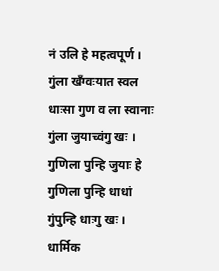नं उलि हे महत्वपूर्ण । गुंला खँग्वःयात स्वल धाःसा गुण व ला स्वानाः गुंला जुयाच्वंगु खः । गुणिला पुन्हि जुयाः हे गुणिला पुन्हि धाधां गुंपुन्हि धाःगु खः । धार्मिक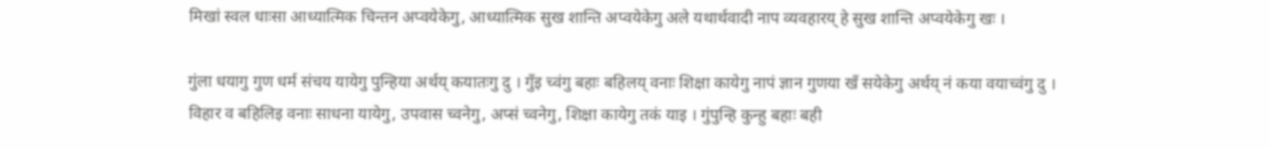मिखां स्वल धाःसा आध्यात्मिक चिन्तन अप्वयेकेगु, आध्यात्मिक सुख शान्ति अप्वयेकेगु अले यथार्थवादी नाप व्यवहारय् हे सुख शान्ति अप्वयेकेगु खः ।

गुंला धयागु गुण धर्म संचय यायेगु पुन्हिया अर्थय् कयातःगु दु । गुँइ च्वंगु बहाः बहिलय् वनाः शिक्षा कायेगु नापं ज्ञान गुणया खँ सयेकेगु अर्थय् नं कया वयाच्वंगु दु । विहार व बहिलिइ वनाः साधना यायेगु, उपवास च्वनेगु, अप्सं च्वनेगु, शिक्षा कायेगु तकं याइ । गुंपुन्हि कुन्हु बहाः बही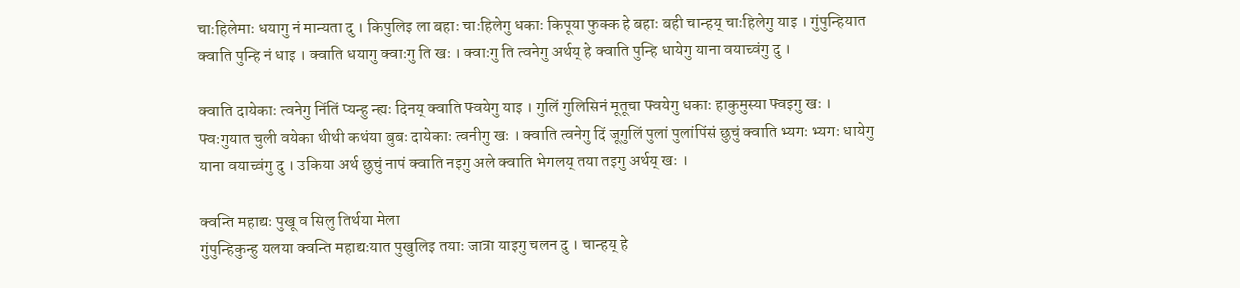चाःहिलेमाः धयागु नं मान्यता दु । किपुलिइ ला बहाः चाःहिलेगु धकाः किपूया फुक्क हे बहाः बही चान्हय् चाःहिलेगु याइ । गुंपुन्हियात क्वाति पुन्हि नं धाइ । क्वाति धयागु क्वाःगु ति खः । क्वाःगु ति त्वनेगु अर्थय् हे क्वाति पुन्हि धायेगु याना वयाच्वंगु दु ।

क्वाति दायेकाः त्वनेगु निंतिं प्यन्हु न्ह्यः दिनय् क्वाति फ्वयेगु याइ । गुलिं गुलिसिनं मूतूचा फ्वयेगु धकाः हाकुमुस्या फ्वइगु खः । फ्वःगुयात चुली वयेका थीथी कथंया बुबः दायेकाः त्वनीगु खः । क्वाति त्वनेगु दिं जूगुलिं पुलां पुलांपिंसं छुचुं क्वाति भ्यगः भ्यगः धायेगु याना वयाच्वंगु दु । उकिया अर्थ छुचुं नापं क्वाति नइगु अले क्वाति भेगलय् तया तइगु अर्थय् खः ।

क्वन्ति महाद्यः पुखू व सिलु तिर्थया मेला
गुंपुन्हिकुन्हु यलया क्वन्ति महाद्यःयात पुखुलिइ तयाः जात्रा याइगु चलन दु । चान्हय् हे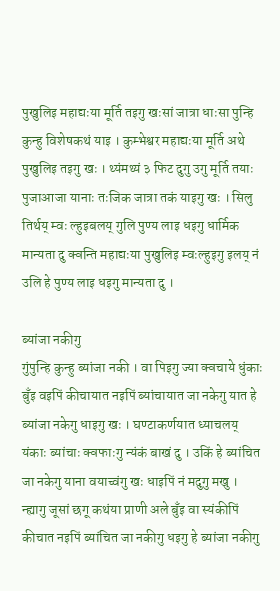पुखुलिइ महाद्यःया मूर्ति तइगु खःसां जात्रा धाःसा पुन्हि कुन्हु विशेषकथं याइ । कुम्भेश्वर महाद्यःया मूर्ति अथे पुखुलिइ तइगु खः । थ्यंमथ्यं ३ फिट दुगु उगु मूर्ति तयाः पुजाआजा यानाः तःजिक जात्रा तकं याइगु खः । सिलु तिर्थय् म्वः ल्हुइबलय् गुलि पुण्य लाइ धइगु धार्मिक मान्यता दु क्वन्ति महाद्यःया पुखुलिइ म्वःल्हुइगु इलय् नं उलि हे पुण्य लाइ धइगु मान्यता दु ।

ब्यांजा नकीगु
गुंपुन्हि कुन्हु ब्यांजा नकी । वा पिइगु ज्या क्वचाये धुंकाः बुँइ वइपिं कीचायात नइपिं ब्यांचायात जा नकेगु यात हे ब्यांजा नकेगु धाइगु खः । घण्टाकर्णयात ध्याचलय् यंकाः ब्यांचाः क्वफाःगु न्यंकं बाखं दु । उकिं हे ब्यांचित जा नकेगु याना वयाच्वंगु खः धाइपिं नं मदुगु मखु । न्ह्यागु जूसां छगू कथंया प्राणी अले बुँइ वा स्यंकीपिं कीचात नइपिं ब्यांचित जा नकीगु धइगु हे ब्यांजा नकीगु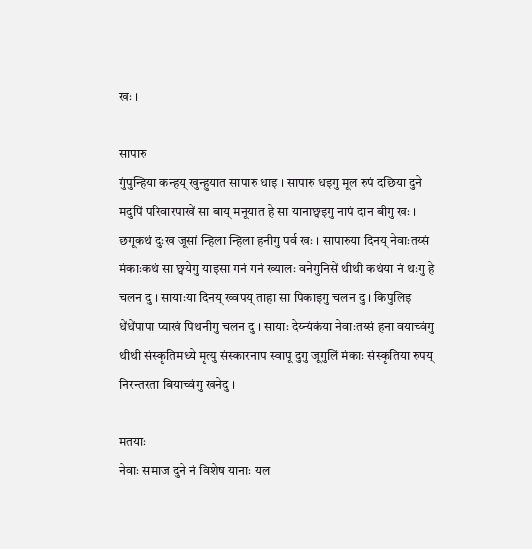खः ।

सापारु
गुंपुन्हिया कन्हय् खुन्हुयात सापारु धाइ । सापारु धइगु मूल रुपं दछिया दुने मदुपिं परिवारपाखें सा बाय् मनूयात हे सा यानाछ्वइगु नापं दान बीगु खः । छगूकथं दुःख जूसां न्हिला न्हिला हनीगु पर्व खः । सापारुया दिनय् नेवाःतय्सं मंकाःकथं सा छ्वयेगु याइसा गनं गनं ख्यालः वनेगुनिसें थीथी कथंया नं थःगु हे चलन दु । सायाःया दिनय् ख्वपय् ताहा सा पिकाइगु चलन दु । किपुलिइ धेंधेंपापा प्याखं पिथनीगु चलन दु । सायाः देय्न्यंकंया नेवाःतय्सं हना वयाच्वंगु थीथी संस्कृतिमध्ये मृत्यु संस्कारनाप स्वापू दुगु जूगुलिं मंकाः संस्कृतिया रुपय् निरन्तरता बियाच्वंगु खनेदु ।

मतयाः
नेवाः समाज दुने नं विशेष यानाः यल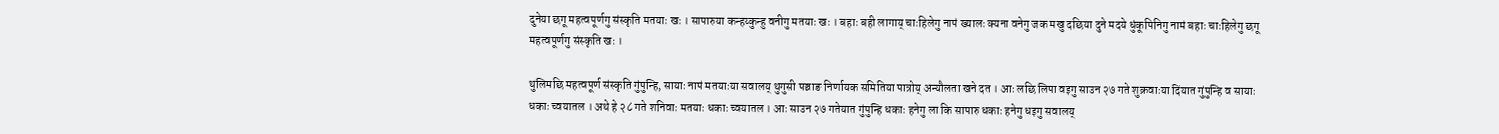दुनेया छगू महत्वपूर्णगु संस्कृति मतयाः खः । सापारुया कन्हय्कुन्हु वनीगु मतयाः खः । बहाः बही लागाय् चाःहिलेगु नापं ख्यालः क्यना वनेगु जक मखु दछिया दुने मदये धुंकूपिनिगु नामं बहाः चाःहिलेगु छगू महत्वपूर्णगु संस्कृति खः ।

थुलिमछि महत्वपूर्ण संस्कृति गुंपुन्हि, सायाः नापं मतयाःया सवालय् थुगुसी पञ्चाङ निर्णायक समितिया पात्रोय् अन्यौलता खने दत । आः लछि लिपा वइगु साउन २७ गते शुक्रवाःया दिंयात गुंपुन्हि व सायाः धकाः च्वयातल । अथे हे २८ गते शनिवाः मतयाः धकाः च्वयातल । आः साउन २७ गतेयात गुंपुन्हि धकाः हनेगु ला कि सापारु धकाः हनेगु धइगु सवालय्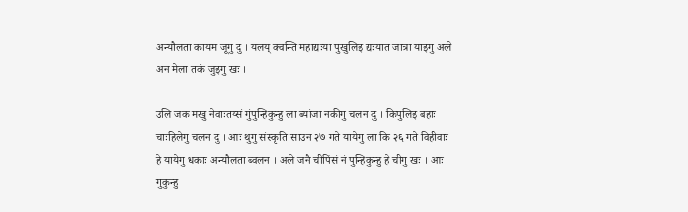अन्यौलता कायम जूगु दु । यलय् क्वन्ति महाद्यःया पुखुलिइ द्यःयात जात्रा याइगु अले अन मेला तकं जुइगु खः ।

उलि जक मखु नेवाःतय्सं गुंपुन्हिकुन्हु ला ब्यांजा नकीगु चलन दु । किपुलिइ बहाः चाःहिलेगु चलन दु । आः थुगु संस्कृति साउन २७ गते यायेगु ला कि २६ गते विहीवाः हे यायेगु धकाः अन्यौलता ब्वलन । अले जनै चीपिंसं नं पुन्हिकुन्हु हे चीगु खः । आः गुकुन्हु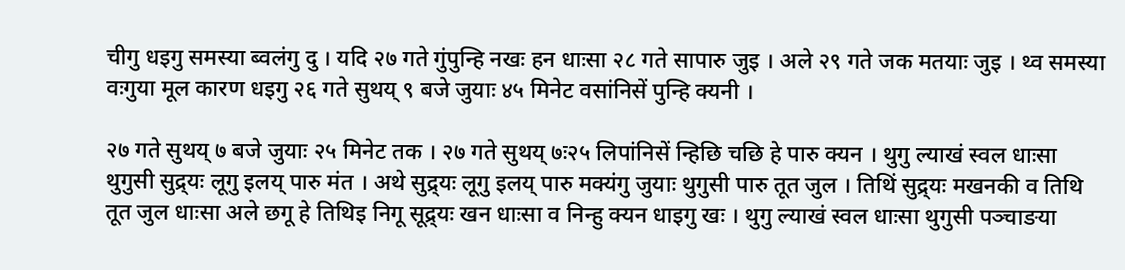चीगु धइगु समस्या ब्वलंगु दु । यदि २७ गते गुंपुन्हि नखः हन धाःसा २८ गते सापारु जुइ । अले २९ गते जक मतयाः जुइ । थ्व समस्या वःगुया मूल कारण धइगु २६ गते सुथय् ९ बजे जुयाः ४५ मिनेट वसांनिसें पुन्हि क्यनी ।

२७ गते सुथय् ७ बजे जुयाः २५ मिनेट तक । २७ गते सुथय् ७ः२५ लिपांनिसें न्हिछि चछि हे पारु क्यन । थुगु ल्याखं स्वल धाःसा थुगुसी सुद्र्यः लूगु इलय् पारु मंत । अथे सुद्र्यः लूगु इलय् पारु मक्यंगु जुयाः थुगुसी पारु तूत जुल । तिथिं सुद्र्यः मखनकी व तिथि तूत जुल धाःसा अले छगू हे तिथिइ निगू सूद्र्यः खन धाःसा व निन्हु क्यन धाइगु खः । थुगु ल्याखं स्वल धाःसा थुगुसी पञ्चाङया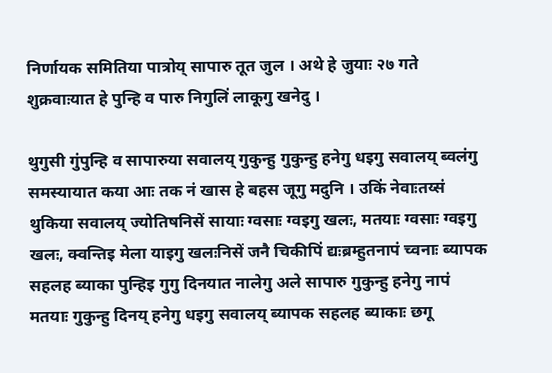निर्णायक समितिया पात्रोय् सापारु तूत जुल । अथे हे जुयाः २७ गते शुक्रवाःयात हे पुन्हि व पारु निगुलिं लाकूगु खनेदु ।

थुगुसी गुंपुन्हि व सापारुया सवालय् गुकुन्हु गुकुन्हु हनेगु धइगु सवालय् ब्वलंगु समस्यायात कया आः तक नं खास हे बहस जूगु मदुनि । उकिं नेवाःतय्सं थुकिया सवालय् ज्योतिषनिसें सायाः ग्वसाः ग्वइगु खलः, मतयाः ग्वसाः ग्वइगु खलः, क्वन्तिइ मेला याइगु खलःनिसें जनै चिकीपिं द्यःब्रम्हुतनापं च्वनाः ब्यापक सहलह ब्याका पुन्हिइ गुगु दिनयात नालेगु अले सापारु गुकुन्हु हनेगु नापं मतयाः गुकुन्हु दिनय् हनेगु धइगु सवालय् ब्यापक सहलह ब्याकाः छगू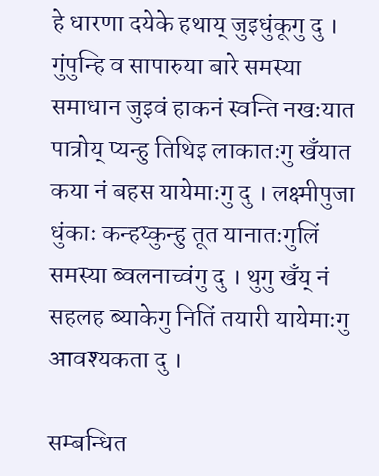हे धारणा दयेके हथाय् जुइधुंकूगु दु । गुंपुन्हि व सापारुया बारे समस्या समाधान जुइवं हाकनं स्वन्ति नखःयात पात्रोय् प्यन्हु तिथिइ लाकातःगु खँयात कया नं बहस यायेमाःगु दु । लक्ष्मीपुजा धुंकाः कन्हय्कुन्हु तूत यानातःगुलिं समस्या ब्वलनाच्वंगु दु । थुगु खँय् नं सहलह ब्याकेगु नितिं तयारी यायेमाःगु आवश्यकता दु ।

सम्बन्धित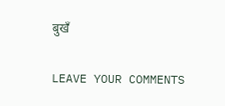बुखँ

LEAVE YOUR COMMENTS